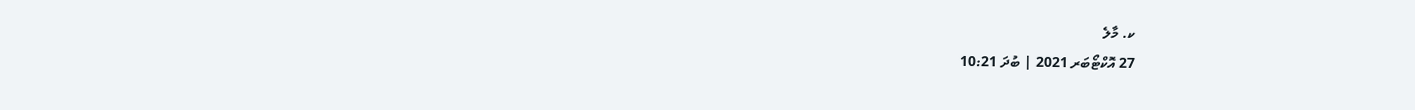ކ. މާލެ
27 އޮކްޓޯބަރ 2021 | ބުދަ 10:21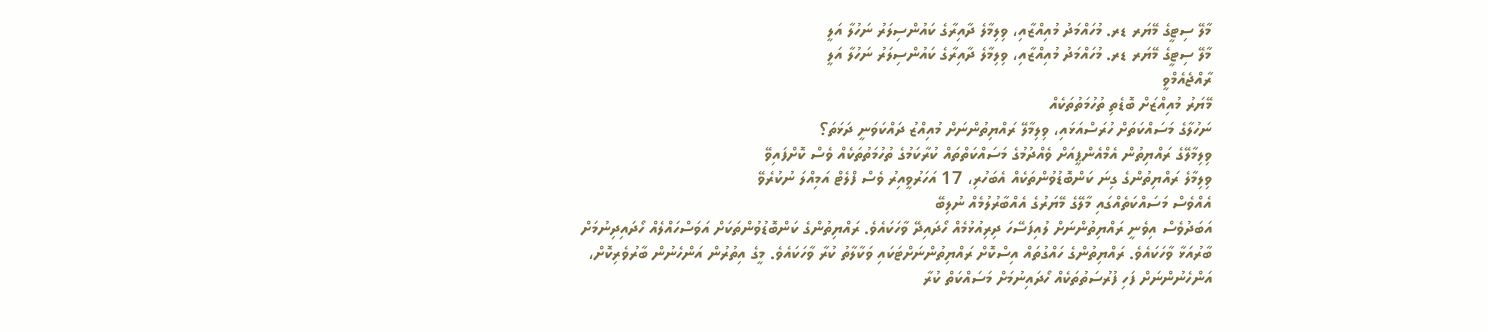މާލޭ ސިޓީގެ މޭޔަރ ޑރ. މުހައްމަދު މުއިއްޒާއި، ވިލިމާލެ ދާއިރާގެ ކައުންސިލަރު ނަހުލާ އަލީ
މާލޭ ސިޓީގެ މޭޔަރ ޑރ. މުހައްމަދު މުއިއްޒާއި، ވިލިމާލެ ދާއިރާގެ ކައުންސިލަރު ނަހުލާ އަލީ
ރާއްޖެއެމްވީ
މޭޔަރު މުއިއްޒަށް ބޮޑެތި ތުހުމަތުތަކެއް
ނަހުލާގެ މަސައްކަތަށް ހުރަސްއަޅައި، ވިލިމާލޭ ރައްޔިތުންނަށް މުއިއްޒު ދައްކަވަނީ ދަޅަތަ؟
ވިލިމާލޭގެ ރައްޔިތުން އެމްއެންޕީއަށް ވެއްދުމުގެ މަސައްކަތްތައް ކުރާކަމުގެ ތުހުމަތުތަކެއް ވެސް ކޮށްފައިވޭ
ވިލިމާލެ ރައްޔިތުންގެ ގިނަ ކަންބޮޑުވުންތަކެއް އެބަހުރި، 17 އަހަރުވީއިރު ވެސް ފްލެޓް އަމިއްލަ ނުކުރެވޭ
އެއްވެސް މަސައްކަތެއްގައި މާލޭގެ މޭޔަރުގެ އެއްބާރުލުމެއް ނުލިބޭ
އަބަދުވެސް އިވެނީ ރައްޔިތުންނަށް ލުއިފަސޭހަ ދިރިއުޅުމެއް ހޯދައިދޭ ވާހަކައެވެ. ރައްޔިތުންގެ ކަންބޮޑުވުންތަކަށް އަވަސްހައްލެއް ހޯދައިދިނުމަށް ބާރުއަޅާ ވާހަކައެވެ. ރައްޔިތުންގެ ހައްގުތައް އިސްކޮށް ރައްޔިތުންނަށްޓަކައި ވަކާލާތު ކުރާ ވާހަކައެވެ. މީގެ އިތުރުން އަންހެނުން ބާރުވެރިކޮށް، އަންހެނުންނަށް ފަހި ފުރުސަތުތަކެއް ހޯދައިނުމަށް މަސައްކަތް ކުރާ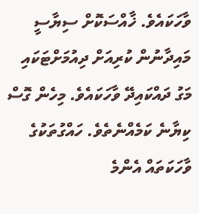ވާހަކައެވެ. ޚާއްސަކޮށް ސިޔާސީ މައިދާނުން ކުރިއަށް ދިއުމަށްޓަކައި މަގު ދައްކައިދޭ ވާހަކައެވެ. މިހެން ގޮސް ކިޔާނެ ކަމެއްނެތެވެ. ހައްގުތަކުގެ ވާހަކަތައް އެންމެ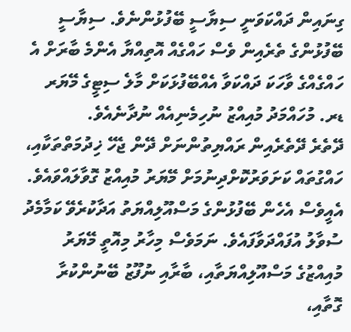ގިނައިން ދައްކަވަނީ ސިޔާސީ ބޭފުޅުންނެވެ. ސިޔާސީ ބޭފުޅުންގެ ތެރެއިން ވެސް ހައްގެއް އޮތިއްޔާ އެންމެ ބާރަށް އެ ހައްގެއްގެ ވާހަކަ ދައްކަވާ އެއްބޭފުޅަކަށް މާލެ ސިޓީގެ މޭޔަރ ޑރ. މުހައްމަދު މުއިއްޒު ނުހިމެނިއެއް ނުދާނެއެވެ.
ދޭތެރެ ދޭތެރެއިން ރައްޔިތުންނަށް ދޭން ޖެހޭ ޚިދުމަތްތަކާއި، ހައްގުތައް ކަށަވަރުކޮށްދިނުމަށް މޭޔަރު މުއިއްޒު ގޮވާލައްވައެވެ. އެއީވެސް އެހެން ބޭފުޅުންގެ މަސްއޫލިއްޔަތު އަދާކުރެވޭ ކަމާމެދު ސުވާލު އުފައްދަވާފައެވެ. ނަމަވެސް މިހާރު މިއޮތީ މޭޔަރު މުއިއްޒުގެ މަސްއޫލިއްޔަތާއި، ބާރާއި ނުފޫޒު ބޭނުންކުރާ ގޮތާއި،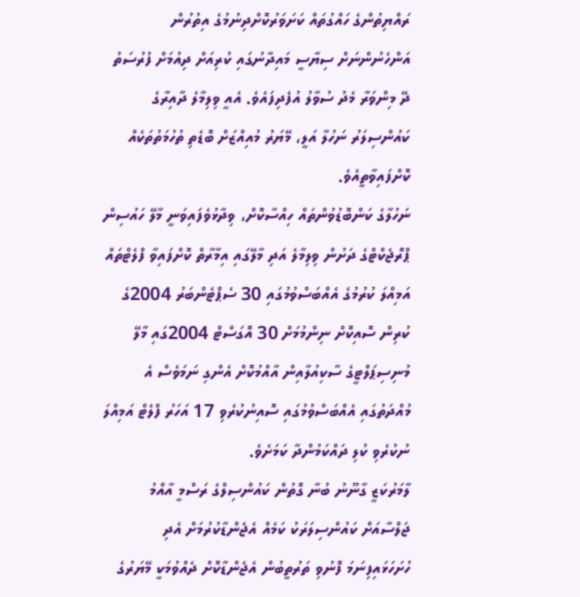ރައްޔިތުންގެ ހައްގުތައް ކަށަވަރުކޮށްދިނުމުގެ އިތުރުން އަންހެނުންނަށް ސިޔާސީ މައިދާނުގައި ކުރިއަށް ދިއުމަށް ފުރުސަތު ދޭ މިންވަރާ މެދު ސުވާލު އުފެދިފައެވެ. އެއީ ވިލިމާލެ ދާއިރާގެ ކައުންސިލަރު ނަހުލާ އަލީ، މޭޔަރު މުއިއްޒަށް ބޮޑެތި ތުހުމަތުތަކެއް ކޮށްފައިވާތީއެވެ.
ނަހުލާގެ ކަންބޮޑުވުންތައް ހިއްސާކޮށް، ވިދާޅުވެފައިވަނީ މާލޭ ހައުސިން ޕްރޮޖެކްޓްގެ ދަށުން ވިލިމާލެ އަދި މާލޭގައި އިމާރާތް ކޮށްފައިވާ ފްލެޓްތައް އަމިއްލަ ކުރުމުގެ އެއްބަސްވުމުގައި 30 ސެޕްޓެންބަރު 2004ގެ ކުރިން ސޮއިކޮށް ނިންމުމަށް 30 އޮގަސްޓް 2004ގައި މާލޭ މުނިސިޕަލްޓީގެ ސާކިއުލާއިން އާއްމުކޮށް އެންގި ނަމަވެސް އެ މުއްދަތުގައި އެއްބަސްވުމުގައި ސޮއިނުކުރެވި 17 އަހަރު ފްލެޓް އަމިއްލަ ނުކުރެވި ކުލި ދައްކަމުންދާ ކަމަށެވެ.
ލާމަރުކަޒީ ގާނޫނު ބުނާ ގޮތުން ކައުންސިލްގެ ރަސްމީ އާއްމު ޖަލްސާއަށް ކައުންސިލަރަކު ކަމެއް އެޖެންޑާކުރުމަށް އެދި ހުށަހަޅައިފިނަމަ ފޮނުވި ތަރުތީބުން އެޖެންޑާކޮށް ދެއްވުމަކީ މޭޔަރުގެ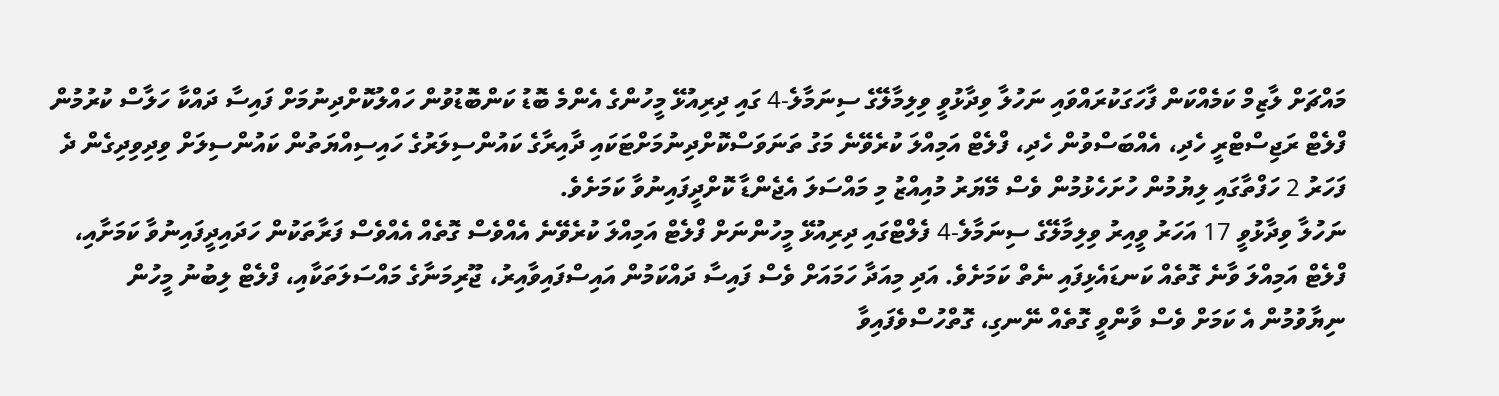މައްޗަށް ލާޒިމް ކަމެއްކަން ފާހަގަކުރައްވައި ނަހުލާ ވިދާޅުވީ ވިލިމާލޭގެ ސިނަމާލެ-4 ގައި ދިރިއުޅޭ މީހުންގެ އެންމެ ބޮޑު ކަންބޮޑުވުން ހައްލުކޮށްދިނުމަށް ފައިސާ ދައްކާ ހަލާސް ކުރުމުން ފްލެޓް ރަޖިސްޓްރީ ހެދި، އެއްބަސްވުން ހެދި، ފްލެޓް އަމިއްލަ ކުރެވޭނެ މަގު ތަނަވަސްކޮށްދިނުމަށްޓަކައި ދާއިރާގެ ކައުންސިލަރުގެ ހައިސިއްޔަތުން ކައުންސިލަށް ވިދިވިދިގެން ދެ ފަހަރު 2 ހަފްތާގައި ލިޔުމުން ހުށަހެޅުމުން ވެސް މޭޔަރު މުއިއްޒު މި މައްސަލަ އެޖެންޑާ ކޮށްދީފައިނުވާ ކަމަށެވެ.
ނަހުލާ ވިދާޅުވީ 17 އަހަރު ވީއިރު ވިލިމާލޭގެ ސިނަމާލެ-4 ފެލްޓްގައި ދިރިއުޅޭ މީހުންނަށް ފްލެޓް އަމިއްލަ ކުރެވޭނެ އެއްވެސް ގޮތެއް އެއްވެސް ފަރާތަކުން ހަދައިދީފައިނުވާ ކަމަށާއި، ފްލެޓް އަމިއްލަ ވާނެ ގޮތެއް ކަނޑައެޅިފައި ނެތް ކަމަށެވެ. އަދި މިއަދާ ހަމައަށް ވެސް ފައިސާ ދައްކަމުން އައިސްފައިވާއިރު، ޖޫރިމަނާގެ މައްސަލަތަކާއި، ފްލެޓް ލިބުނު މީހުން ނިޔާވުމުން އެ ކަމަށް ވެސް ވާންވީ ގޮތެއް ނޭނގި، ގޮތްހުސްވެފައިވާ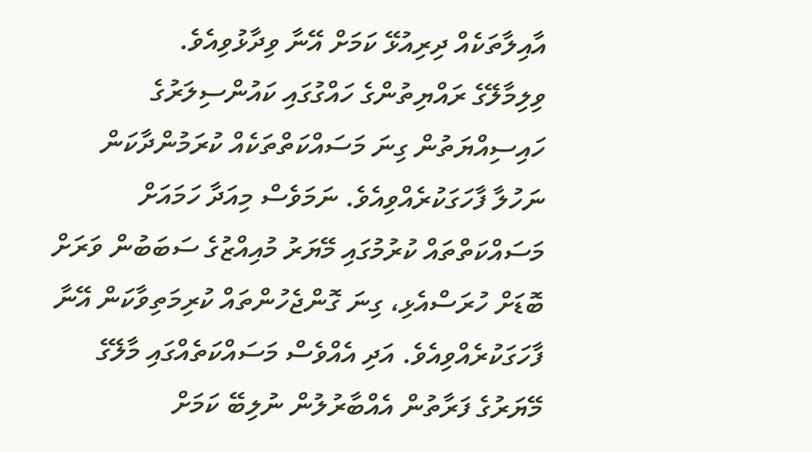އާއިލާތަކެއް ދިރިއުޅޭ ކަމަށް އޭނާ ވިދާޅުވިއެވެ.
ވިލިމާލޭގެ ރައްޔިތުންގެ ހައްގުގައި ކައުންސިލަރުގެ ހައިސިއްޔަތުން ގިނަ މަސައްކަތްތަކެއް ކުރަމުންދާކަން ނަހުލާ ފާހަގަކުރެއްވިއެވެ. ނަމަވެސް މިއަދާ ހަމައަށް މަސައްކަތްތައް ކުރުމުގައި މޭޔަރު މުއިއްޒުގެ ސަބަބުން ވަރަށް ބޮޑަށް ހުރަސްއެޅި، ގިނަ ގޮންޖެހުންތައް ކުރިމަތިވާކަން އޭނާ ފާހަގަކުރެއްވިއެވެ. އަދި އެއްވެސް މަސައްކަތެއްގައި މާލޭގެ މޭޔަރުގެ ފަރާތުން އެއްބާރުލުން ނުލިބޭ ކަމަށް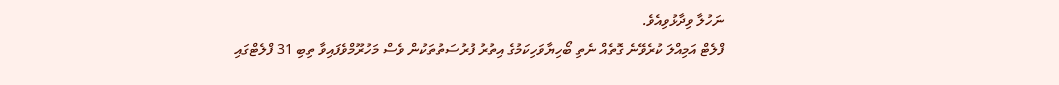ނަހުލާ ވިދާޅުވިއެވެ.
ފްލެޓް އަމިއްލަ ކުރެވޭނެ ގޮތެއް ނެތި ބޯހިޔާވަހިކަމުގެ އިތުރު ފުރުސަތުތަކުން ވެސް މަހުރޫމްވެފައިވާ ތިބި 31 ފްލެޓްގައި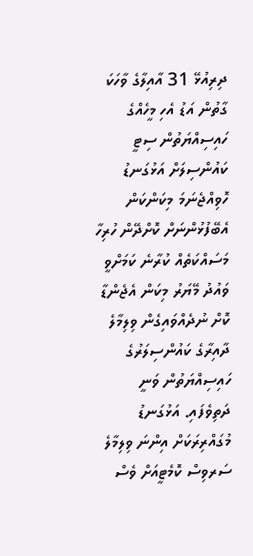ދިރިއުޅޭ 31 އާއިލާގެ ވާހަކަ ގާތުން އަޑު އެހި މީހެއްގެ ހައިސިއްޔަތުން ސިޓީ ކައުންސިލަށް އަޅުގަނޑު ހޮވިއްޖެނަމަ މިކަންކަން އެބޭފުޅުންނަށް ކޮށްދޭން ހުރިހާ މަސައްކަތެއް ކުރާނެ ކަމަށްވީ ވައުދު މޭޔަރު މިކަން އެޖެންޑާ ކޮށް ނުދެއްވައިގެން ވިލިމާލެ ދާއިރާގެ ކައުންސިލަރުގެ ހައިސިއްޔަތުން ވަނީ ދަތިވެފައި. އަޅުގަނޑު މުގައްރިރަކަށް އިންނަ ވިލިމާލެ ސަރވިސް ކޮމެޓީއަށް ވެސް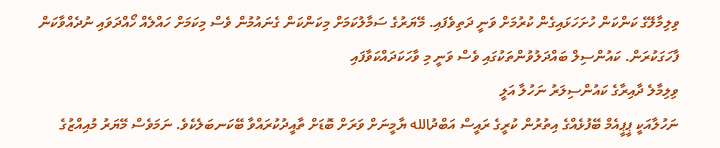ވިލިމާލޭގެ ކަންކަން ހުށަހަޅައިގެން ކުރުމަށް ވަނީ ދަތިވެފައި. މޭޔަރުގެ ސަމާލުކަމަށް މިކަންކަން ގެނައުމުން ވެސް މިކަމަށް ހައްލެއް ހޯއްދަވައި ނުދެއްވާކަން ފާހަގަކުރަން. ކައުންސިލް ބައްދަލުވުންތަކުގައި ވެސް ވަނީ މި ވާހަކަދައްކަވާފައި
ވިލިމާލެ ދާއިރާގެ ކައުންސިލަރު ނަހުލާ އަލީ
ނަހުލާއަކީ ޕީޕީއެމް ބޭފުޅެއްގެ އިތުރުން ކުރީގެ ރައީސް އަބްދުالله ޔާމީނަށް ވަރަށް ބޮޑަށް ތާއީދުކުރައްވާ ބޭކަނބަލެކެވެ. ނަމަވެސް މޭޔަރު މުއިއްޒުގެ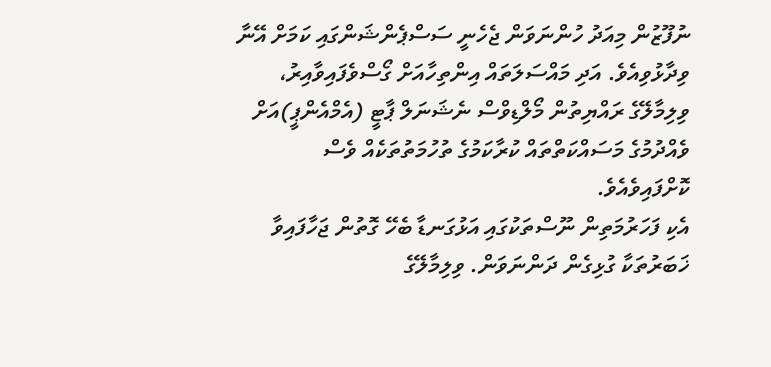ނުފޫޒުން މިއަދު ހުންނަވަން ޖެހެނީ ސަސްޕެންޝަންގައި ކަމަށް އޭނާ ވިދާޅުވިއެވެ. އަދި މައްސަލަތައް އިންތިހާއަށް ގޯސްވެފައިވާއިރު، ވިލިމާލޭގެ ރައްޔިތުން މޯލްޑިވްސް ނެޝަނަލް ޕާޓީ (އެމްއެންޕީ)އަށް ވެއްދުމުގެ މަސައްކަތްތައް ކުރާކަމުގެ ތުހުމަތުތަކެއް ވެސް ކޮށްފައިވެއެވެ.
އެކި ފަހަރުމަތިން ނޫސްތަކުގައި އަޅުގަނޑާ ބެހޭ ގޮތުން ޖަހާފައިވާ ޚަބަރުތަކާ ގުޅިގެން ދަންނަވަން. ވިލިމާލޭގެ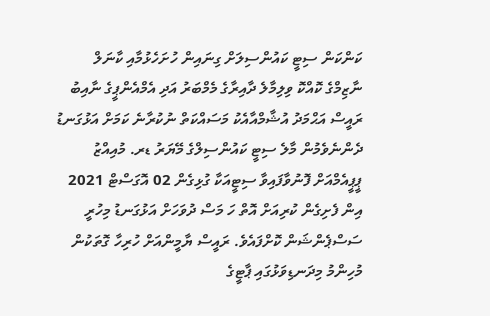ކަންކަން ސިޓީ ކައުންސިލަށް ގިނައިން ހުށަހެޅުމާއި ކާނަލް ނާޒިމްގެ ކޮއްކޮ ވިލިމާލެ ދާއިރާގެ މެމްބަރު އަދި އެމްއެންޕީގެ ނާއިބު ރައީސް އަޙްމަދު އުޝާމްއާއެކު މަސައްކަތް ނުކުރާނެ ކަމަށް އަޅުގަނޑު ދެންނެވެމުން މާލެ ސިޓީ ކައުންސިލްގެ މޭޔަރު ޑރ. މުއިއްޒު ޕީޕީއެމްއަށް ފޮނުވާފައިވާ ސިޓީއަކާ ގުޅިގެން 02 އޮގަސްޓް 2021 އިން ފެށިގެން ކުރިއަށް އޮތް ހަ މަސް ދުވަހަށް އަޅުގަނޑު މިހުރީ ސަސްޕެންޝަން ކޮށްފައެވެ. ރައީސް ޔާމީންއަށް ހުރިހާ ގޮތަކުން މުހިންމު މިދަނޑިވަޅުގައި ޕާޓީގެ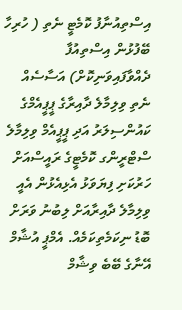އިސްތިއުނާފު ކޮމެޓީ ނެތި ( ހުރިހާ ބޭފުޅުން އިސްތިއުފާ ދެއްވާފައިވަނިކޮށް) އަސާސެއް ނެތި ވިލިމާލެ ދާއިރާގެ ޕީޕީއެމްގެ ކައުންސިލަރު އަދި ޕީޕީއެމް ވިލިމާލެ ސްޓްރީންގ ކޮމެޓީގެ ރައީސްއަށް ހަރުކަށި ފިޔަވަޅު އެޅިއެޅުން އެއީ ވިލިމާލެ ދާއިރާއަށް ލިބުނު ވަރަށް ބޮޑު ނިކަމެތިކަމެއް. އެމްޕީ އުޝާމް އޭނާގެ ބޭބެ ވިޝާމް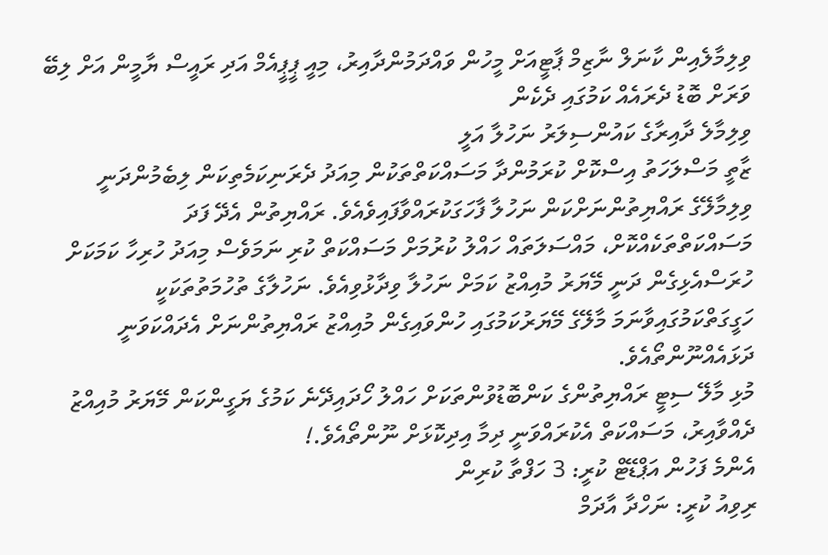ވިލިމާލެއިން ކާނަލް ނާޒިމް ޕާޓީއަށް މީހުން ވައްދަމުންދާއިރު، މިއީ ޕީޕީއެމް އަދި ރައީސް ޔާމީން އަށް ލިބޭ ވަރަށް ބޮޑު ދެރައެއް ކަމުގައި ދެކެން
ވިލިމާލެ ދާއިރާގެ ކައުންސިލަރު ނަހުލާ އަލީ
ޒާތީ މަސްލަހަތު އިސްކޮށް ކުރަމުންދާ މަސައްކަތްތަކުން މިއަދު ދެރަނިކަމެތިކަން ލިބެމުންދަނީ ވިލިމާލޭގެ ރައްޔިތުންނަށްކަން ނަހުލާ ފާހަގަކުރައްވާފައިވެއެވެ. ރައްޔިތުން އެދޭ ފަދަ މަސައްކަތްތަކެއްކޮށް، މައްސަލަތައް ހައްލު ކުރުމަށް މަސައްކަތް ކުރި ނަމަވެސް މިއަދު ހުރިހާ ކަމަކަށް ހުރަސްއެޅިގެން ދަނީ މޭޔަރު މުއިއްޒު ކަމަށް ނަހުލާ ވިދާޅުވިއެވެ. ނަހުލާގެ ތުހުމަތުތަކަކީ ހަގީގަތްކަމުގައިވާނަމަ މާލޭގެ މޭޔަރުކަމުގައި ހުންވައިގެން މުއިއްޒު ރައްޔިތުންނަށް އެދައްކަވަނީ ދަޅައެއްނޫންތޯއެވެ.
މުޅި މާލޭ ސިޓީ ރައްޔިތުންގެ ކަންބޮޑުވުންތަކަށް ހައްލު ހޯދައިދޭނެ ކަމުގެ ޔަގީންކަން މޭޔަރު މުއިއްޒު ދެއްވާއިރު، މަސައްކަތް އެކުރައްވަނީ ދިމާ އިދިކޮޅަށް ނޫންތޯއެވެ.!
އެންމެ ފަހުން އަޕްޑޭޓް ކުރީ: 3 ހަފްތާ ކުރިން
ރިވިއު ކުރީ: ނަހްދާ އާދަމް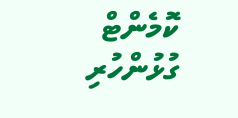ކޮމެންޓް
ގުޅުންހުރި